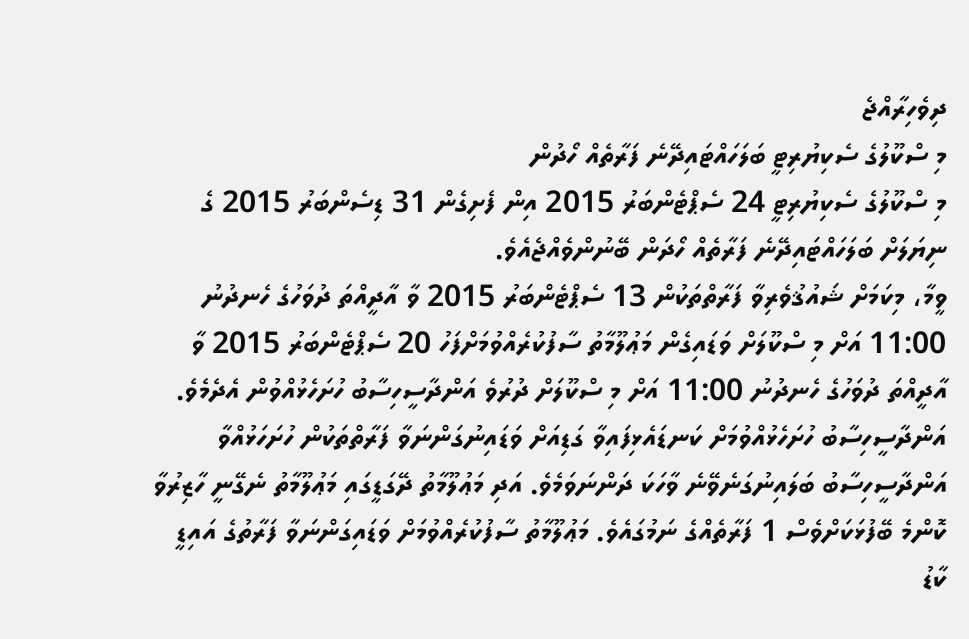ދިވެހިރާއްޖެ
މި ސްކޫލުގެ ސެކިޔުރިޓީ ބަލަހައްޓައިދޭނެ ފަރާތެއް ހޯދުން
މި ސްކޫލުގެ ސެކިޔުރިޓީ 24 ސެޕްޓެންބަރު 2015 އިން ފެށިގެން 31 ޑިސެންބަރު 2015 ގެ ނިޔަލަށް ބަލަހައްޓައިދޭނެ ފަރާތެއް ހޯދަން ބޭނުންވެއްޖެއެވެ.
ވީމާ، މިކަމަށް ޝައުޤުވެރިވާ ފަރާތްތަކުން 13 ސެޕްޓެންބަރު 2015 ވާ އާދީއްތަ ދުވަހުގެ ހެނދުނު 11:00 އަށް މި ސްކޫލަށް ވަޑައިގެން މަޢުލޫމާތު ސާފުކުރެއްވުމަށްފަހު 20 ސެޕްޓެންބަރު 2015 ވާ އާދީއްތަ ދުވަހުގެ ހެނދުނު 11:00 އަށް މި ސްކޫލަށް ދުރުވެ އަންދާސީހިސާބު ހުށަހެޅުއްވުން އެދެމެވެ. އަންދާސީހިސާބު ހުށަހެޅުއްވުމަށް ކަނޑައެޅިފައިވާ ގަޑިއަށް ވަޑައިނުގަންނަވާ ފަރާތްތަކުން ހުށަހަޅުއްވާ އަންދާސީހިސާބު ބަލައިނުގަނެވޭނެ ވާހަކަ ދަންނަވަމެވެ. އަދި މަޢުލޫމާތު ދޭގަޑީގައި މަޢުލޫމާތު ނެގޭނީ ހާޒިރުވާ ކޮންމެ ބޭފުޅަކަށްވެސް 1 ފަރާތެއްގެ ނަމުގައެވެ. މަޢުލޫމާތު ސާފުކުރެއްވުމަށް ވަޑައިގަންނަވާ ފަރާތުގެ އައިޑީ ކާޑު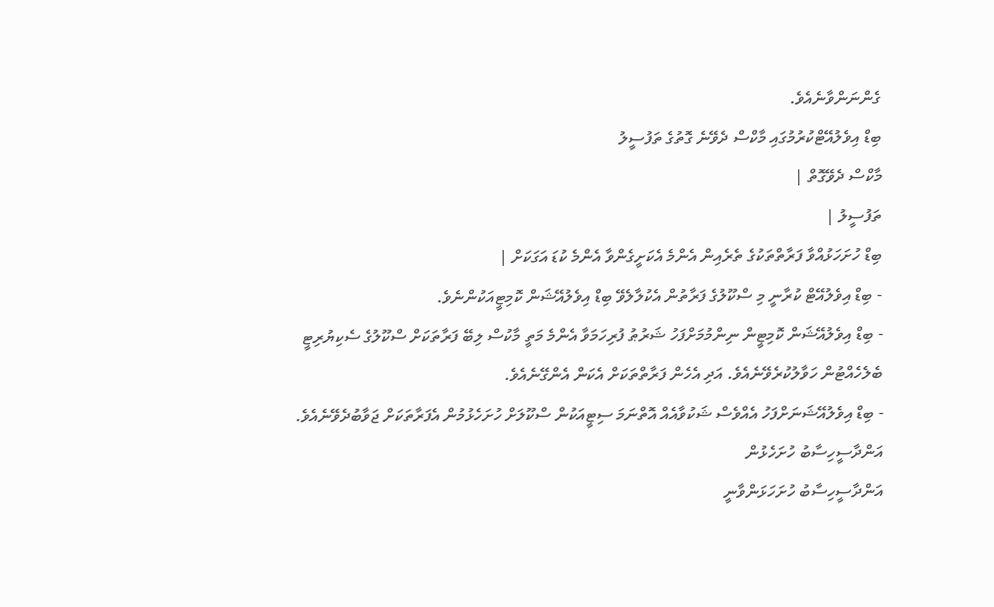ގެންނަންވާނެއެވެ.
ބިޑް އިވެލުއޭޓްކުރުމުގައި މާކްސް ދެވޭނެ ގޮތުގެ ތަފުސީލު
މާކްސް ދެވޭގޮތް |
ތަފުސީލު |
ބިޑް ހުށަހަޅުއްވާ ފަރާތްތަކުގެ ތެރެއިން އެންމެ އެކަށީގެންވާ އެންމެ ކުޑަ އަގަކަށް |
- ބިޑް އިވެލުއޭޓް ކުރާނީ މި ސްކޫލުގެ ފަރާތުން އެކުލާލެވޭ ބިޑް އިވެލުއޭޝަން ކޮމިޓީއަކުންނެވެ.
- ބިޑް އިވެލުއޭޝަން ކޮމިޓީން ނިންމުމަށްފަހު ޝަރުޠު ފުރިހަމަވާ އެންމެ މަތީ މާކުސް ލިބޭ ފަރާތަކަށް ސްކޫލުގެ ސެކިޔުރިޓީ ބެލެހެއްޓުން ހަވާލުކުރެވޭނެއެވެ. އަދި އެހެން ފަރާތްތަކަށް އެކަން އެންގޭނެއެވެ.
- ބިޑް އިވެލުއޭޝަނަށްފަހު އެއްވެސް ޝަކުވާއެއް އޮތްނަމަ ސިޓީއަކުން ސްކޫލަށް ހުށަހެޅުމުން އެފަރާތަކަށް ޖަވާބުދެވޭނެއެވެ.
އަންދާސީހިސާބު ހުށަހެޅުން
އަންދާސީހިސާބު ހުށަހަޅަންވާނީ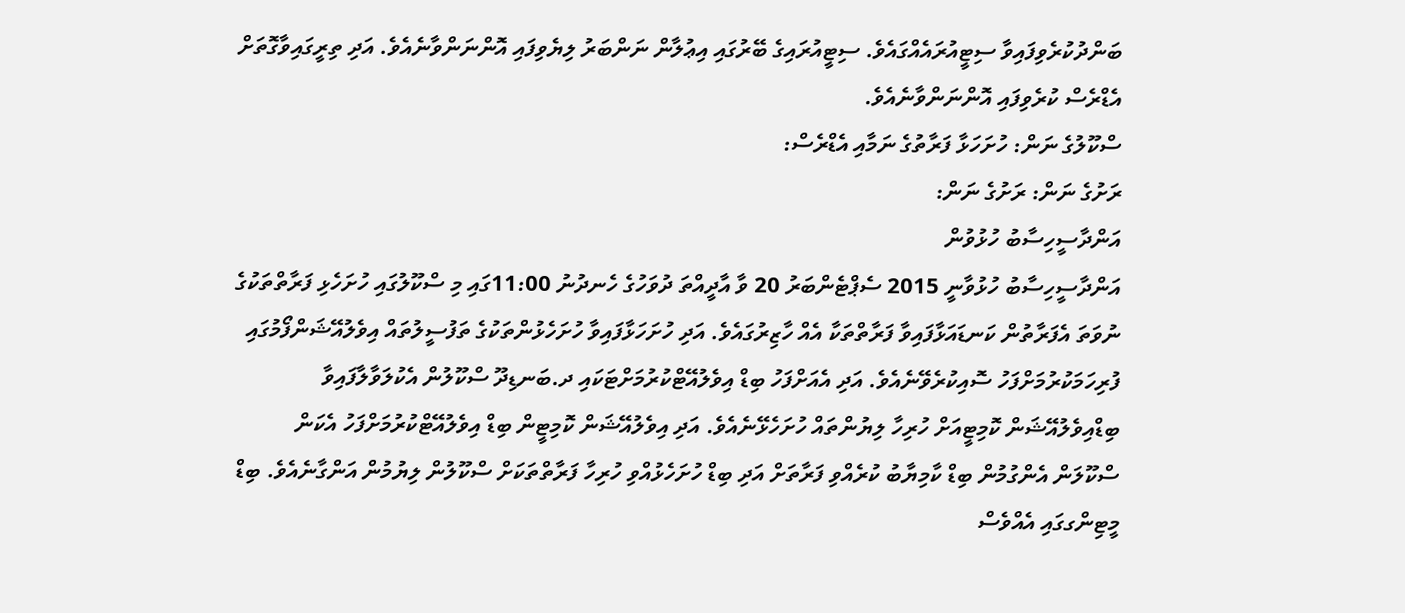ބަންދުކުރެވިފައިވާ ސިޓީއުރައެއްގައެވެ. ސިޓީއުރައިގެ ބޭރުގައި އިޢުލާން ނަންބަރު ލިޔެވިފައި އޮންނަންވާނެއެވެ. އަދި ތިރީގައިވާގޮތަށް އެޑްރެސް ކުރެވިފައި އޮންނަންވާނެއެވެ.
ސްކޫލުގެ ނަން: ހުށަހަޅާ ފަރާތުގެ ނަމާއި އެޑްރެސް:
ރަށުގެ ނަން: ރަށުގެ ނަން:
އަންދާސީހިސާބު ހުޅުވުން
އަންދާސީހިސާބު ހުޅުވާނީ 2015 ސެޕްޓެންބަރު 20 ވާ އާދީއްތަ ދުވަހުގެ ހެނދުނު 11:00ގައި މި ސްކޫލުގައި ހުށަހެޅި ފަރާތްތަކުގެ ނުވަތަ އެފަރާތުން ކަނޑައަޅާފައިވާ ފަރާތްތަކާ އެއް ހާޒިރުގައެވެ. އަދި ހުށަހަޅާފައިވާ ހުށަހެޅުންތަކުގެ ތަފުސީލުތައް އިވެލުއޭޝަންފޯމުގައި ފުރިހަމަކުރުމަށްފަހު ސޮއިކުރެވޭނެއެވެ. އަދި އެއަށްފަހު ބިޑް އިވެލުއޭޓްކުރުމަށްޓަކައި ދ.ބަނޑިދޫ ސްކޫލުން އެކުލަވާލާފައިވާ ބިޑްއިވެލުއޭޝަން ކޮމިޓީއަށް ހުރިހާ ލިޔުންތައް ހުށަހެޅޭނެއެވެ. އަދި އިވެލުއޭޝަން ކޮމިޓީން ބިޑް އިވެލުއޭޓްކުރުމަށްފަހު އެކަން ސްކޫލަން އެންގުމުން ބިޑް ކާމިޔާބު ކުރެއްވި ފަރާތަށް އަދި ބިޑް ހުށަހެޅުއްވި ހުރިހާ ފަރާތްތަކަށް ސްކޫލުން ލިޔުމުން އަންގާނެއެވެ. ބިޑް މީޓިންގގައި އެއްވެސް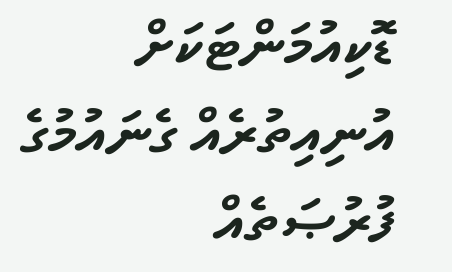ޑޮކިއުމަންޓަކަށް އުނިއިތުރެއް ގެނައުމުގެ ފުރުޞަތެއް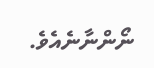ނޯންނާނެއެވެ.